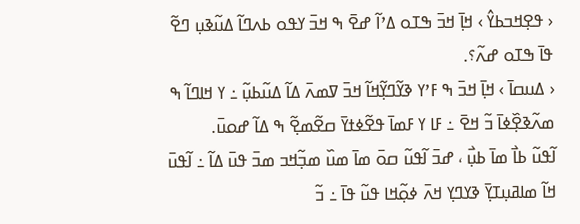‹ ߟߐ߲ߞߏߕߌ߮ › ߞߊ߲߫ ߞߏ߫ ߒߠߋ ߡߴߊ߬ ߝߐ߫ ߒ ߞߏ߫ ߌߟߋ ߕߍߣߊ߬ ߡߎ߬ߢߎ߲ ߣߐ߬ ߟߊ߫ ߒߠߋ ߝߍ߬؟.
‹ ߡߎߛߊ߫ › ߞߊ߲߫ ߞߏ߫ ߒ ߓߴߌ ߢߌ߬ߣߌ߲߬ߞߊ߬ ߞߏ߫ ߜߘߍ߫ ߡߊ߬ ߡߎ߬ߕߎ߲߬ ߸ ߌ ߞߊߣߊ߬ ߒ ߘߍ߬ߢߐ߲߰ߦߊ߫ ߏ߬ ߞߐ߫ ߸ ߓߊ ߌ ߓߘߊ߫ ߟߐ߬ߦߙߌ߫ ߛߐ߬ߘߐ߲߬ ߒ ߡߊ߬ ߝߋߎ߫.
ߊ߬ߟߎ߬ ߕߊ߯ ߘߊ߫ ߕߎ߲߯ ، ߝߏ߫ ߊ߬ߟߎ߬ ߛߋ߫ ߘߊ߫ ߘߎ߰ ߘߏ߲߬ߞߏ ߘߏ߫ ߟߎ߫ ߡߊ߬ ߸ ߊ߬ߟߎ߫ ߞߊ߬ ߘߊߥߎ߲ߠߌ߲߫ ߢߌߣߌ߲ ߞߍ߫ ߦߋ߲߬ߞߊ ߟߎ߬ ߟߊ߫ ߸ ߏ߬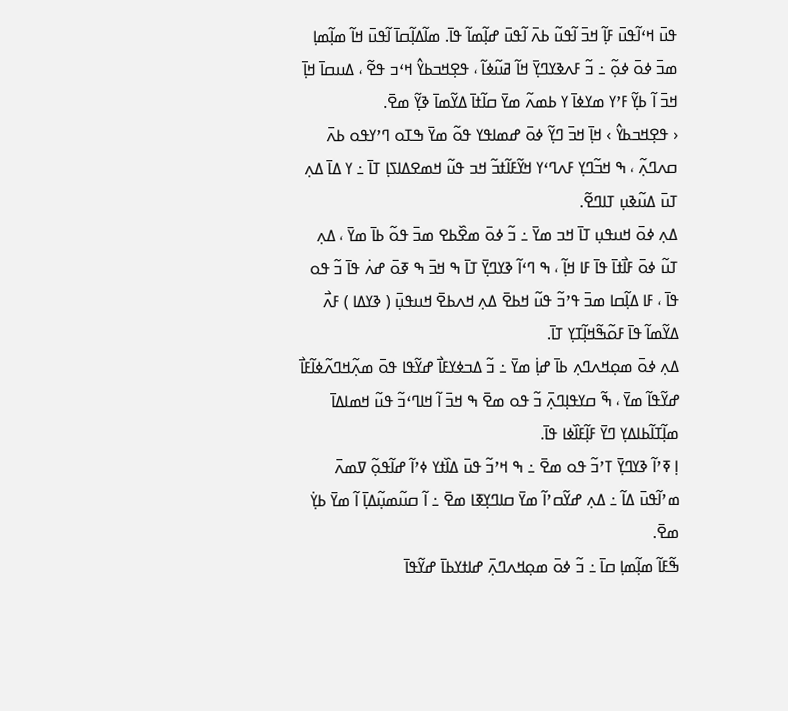ߟߎ߫ ߞߵߊ߬ߟߎ߫ ߓߊ߲߬ ߞߏ߫ ߊ߬ߟߎ߬ ߕߍ߫ ߊ߬ߟߎ߫ ߝߊ߲߬ߘߊ߬ ߟߊ߫. ߘߊ߬ߡߊ߲߬ߛߊ߫ ߊ߬ߟߎ߫ ߞߊ߬ ߘߊ߲߬ߘߊ߲ ߘߏ߫ ߦߋ߫ ߦߋ߲߬ ߸ ߏ߬ ߓߍߢߌߣߌ߲߫ ߞߊ߬ ߥߎ߬ߦߊ߬ ، ߟߐ߲ߞߏߕߌ߮ ߞߵߏ ߟߐ߬ ، ߡߎߛߊ߫ ߞߊ߲߫ ߞߏ߫ ߊ߬ ߕߌ߲߬ ߓߴߌ ߘߌߦߊ߫ ߌ ߕߘߍ߬ ߘߌ߫ ߛߊ߬ߙߊ߫ ߡߌ߬ߘߊ߫ ߢߌ߲߬ ߘߐ߫.
‹ ߟߐ߲ߞߏߕߌ߮ › ߞߊ߲߫ ߞߏ߫ ߣߌ߲߬ ߦߋ߫ ߝߘߊߟߌ ߟߋ߬ ߘߌ߫ ߒߠߋ ߣߴߌߟߋ ߕߍ߫ ߛߍߣߍ߲߬ ، ߒ ߞߏ߬ߣߌ߲ ߓߍߣߵߌ ߞߌ߬ߓߊ߬ߙߏ߬ ߞߏ ߟߎ߬ ߞߘߐߡߊߖߊ߲ ߠߊ߫ ߸ ߌ ߡߊ߫ ߡߍ߲ ߠߎ߫ ߡߎ߬ߢߎ߲ ߠߊߣߐ߬.
ߡߍ߲ ߦߋ߫ ߞߎߟߎ߲ ߠߊ߫ ߞߏ ߘߌ߫ ߸ ߏ߬ ߦߋ߫ ߘߐ߰ߕߐ ߘߏ߫ ߟߋ߬ ߕߊ߫ ߘߌ߫ ، ߡߍ߲ ߠߎ߬ ߦߋ߫ ߓߊ߯ߙߊ߫ ߟߊ߫ ߓߊ ߞߊ߲߬ ، ߒ ߣߵߊ߬ ߢߌߣߌ߲߫ ߠߊ߫ ߒ ߞߏ߫ ߒ ߧߋ߫ ߝߍ߭ ߟߊ߫ ߏ߬ ߟߋ ߟߊ߫ ، ߓߊ ߡߊ߲߬ߛߊ ߘߏ߫ ߟߴߏ߬ ߟߎ߬ ߞߕߐ߫ ߡߍ߲ ߞߍߕߐ߫ ߞߎߟߎ߲߫ ( ߢߌߡߊ ) ߓߍ߯ ߡߌ߬ߘߊ߬ ߟߊ߫ ߓߋ߬ߒ߬ߞߊ߲߬ߠߌ߲ ߠߊ߫.
ߡߍ߲ ߦߋ߫ ߘߋ߲ߞߍߣߍ߲ ߕߊ߫ ߝߊ߲߭ ߘߌ߫ ߸ ߏ߬ ߡߏߦߌߓߊ߯ ߝߌ߬ߟߊ ߟߋ߫ ߘߍ߲߬ߞߣߍ߬ߦߊ߬ߓߊ߯ ߝߌ߬ߟߊ߬ ߘߌ߫ ، ߒ߬ ߛߌߟߊ߲ߣߍ߲߫ ߏ߬ ߟߋ ߘߐ߫ ߒ ߞߏ߫ ߊ߬ ߞߊߣߵߏ߬ ߟߎ߬ ߞߘߊߡߊ߫ ߘߊ߲߬ߠߊ߬ߕߊߡߌ߲ ߣߌ߫ ߓߊ߲߬ߓߊ߰ߦߊ ߟߊ߫.
ߊ߲ ߧߴߊ߬ ߢߌߣߌ߲߫ ߠߴߏ߬ ߟߋ ߘߐ߫ ߸ ߒ ߞߴߏ߬ ߟߎ߫ ߡߊ߰ߙߌ ߦߴߊ߬ ߝߊ߬ߟߋ߲߬ ߜߘߍ߫ ߘߴߊ߬ߟߎ߫ ߡߊ߬ ߸ ߡߍ߲ ߝߌ߬ߛߴߊ߬ ߘߌ߫ ߛߊߣߌ߲ߧߊ ߘߐ߫ ߸ ߊ߬ ߛߎ߬ߘߎ߲߬ߡߊ߲߫ ߊ߬ ߘߌ߫ ߕߌ߲߭ ߘߐ߫.
ߒ߬ߓߊ߬ ߘߊ߲߬ߘߊ߲ ߛߊ߫ ߸ ߏ߬ ߦߋ߫ ߘߋ߲ߞߍߣߍ߲߫ ߝߊߙߌߕߊ߫ ߝߌ߬ߟߊ߫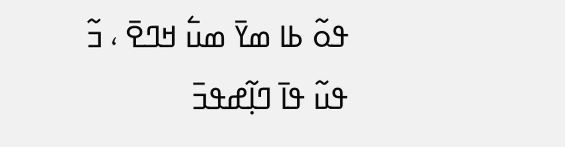ߟߋ߬ ߕߊ ߘߌ߫ ߘߎ߱ ߞߣߐ߫ ، ߏ߬ ߟߎ߬ ߟߊ߫ ߣߊ߲߬ߝߟߏ߫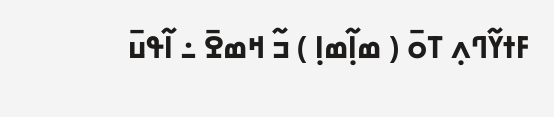ߓߙߌ߬ߣߍ߲ ߠߋ߫ ( ߘߊ߲߬ߘߊ߲ ) ߏ߬ ߞߘߐ߫ ߸ ߊ߬ߟߎ߫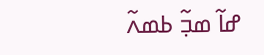ߝߊ߬ ߘߏ߲߬ ߕߘߍ߬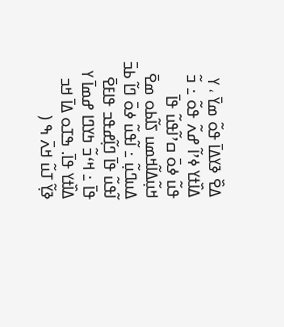ߡߐ߰ ߢߌߡߊ߫ ߟߋ߬ ߘߌ߫ ، ߌ ߡߊ߰ߙߌ ߦߴߊ߬ ߝߍ߬ ߟߋ߬ ߸ ߏ߬ ߟߎ߬ ߦߋ߫ ߛߴߊ߬ߟߎ߬ ߟߊ߫ ߞߎ߲߬ߡߊ߬ߞߘߎ ߖߊ߬ߕߋ ߘߐ߫ ߡߎߣߎ߲߬ ߸ ߊ߬ߟߎ߬ ߦߋ߫ ߣߊ߬ ߕߏ߫ ߊ߬ߟߎ߬ ߟߊ߫ ߣߊ߲߬ߝߟߏ ߟߊߓߐ߫ ߟߊ߫ ߸ ߞߵߏ߬ ߤߌߣߊ ߝߘߊ߫ ߌ ߡߊ߰ߙߌ ߟߊ߫. ߒߠߋ ߡߊ߫ ߞߏ ߢߌ߲߬ ߠߎ߬ ߞߍ߫ ߒ (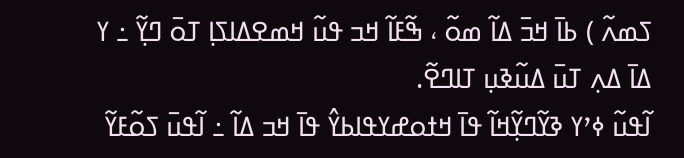ߖߘߍ߬ ) ߕߊ߫ ߞߏ߫ ߡߊ߬ ߘߋ߬ ، ߒ߬ߓߊ߬ ߞߏ ߟߎ߬ ߞߘߐߡߊߖߊ߲ ߠߋ߫ ߣߌ߲߬ ߸ ߌ ߡߊ߫ ߡߍ߲ ߠߎ߫ ߡߎ߬ߢߎ߲ ߠߊߣߐ߬.
ߊ߬ߟߎ߬ ߦߴߌ ߢߌ߬ߣߌ߲߬ߞߊ߬ ߟߊ߫ ߞߙߋߝߌߟߊߕߌ߮ ߟߊ߫ ߞߏ ߡߊ߬ ߸ ߊ߬ߟߎ߫ ߖߋ߬ߓߌ߬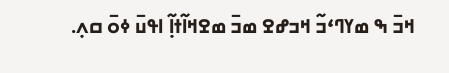ߞߏ߫ ߒ ߘߌߣߵߏ߬ ߞߏߝߐ ߘߏ߫ ߘߐߞߊ߬ߙߊ߲߬ ߊߟߎ߫ ߦߋ߫ ߛߍ߲.